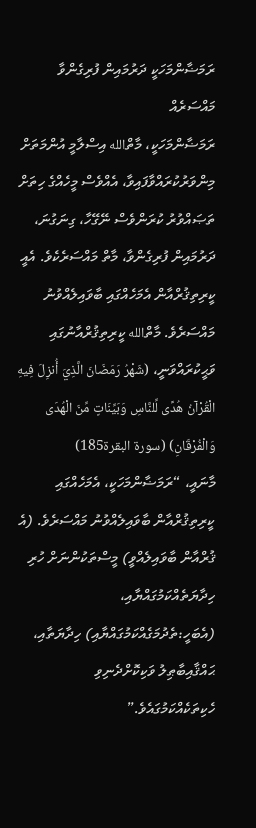ރަމަޟާންމަހަކީ ދަރުމައިން ފުރިގެންވާ މައްސަރެއް
ރަމަޟާންމަހަކީ، މާތްالله އިސްލާމީ އުންމަތަށް މިންވަރުކުރައްވާފައިވާ، އެއްވެސް މީހެއްގެ ހިތަށް ތަޞައްވުރު ކުރަންވެސް ނޭގޭހާ، ގިނަގުނަ، ދަރުމައިން ފުރިގެންވާ، މާތް މައްސަރެކެވެ. އެއީ ކީރިތިޤުރްއާން އެމަހެއްގައި ބާވައިލެއްވުނު މައްސަރެވެ. މާތްالله ކީރިތިޤުރްއާނުގައި ވަޙީކުރައްވަނީ، (شَهْرُ رَمَضَانَ الَّذِيَ أُنزِلَ فِيهِ الْقُرْآنُ هُدًى لِّلنَّاسِ وَبَيِّنَاتٍ مِّنَ الْهُدَى وَالْفُرْقَانِ) (سورة البقرة185)
މާނައީ، “ރަމަޟާންމަހަކީ، އެމަހެއްގައި ކީރިތިޤުރްއާން ބާވައިލެއްވުނު މައްސަރެވެ. (އެ ޤުރްއާން ބާވައިލެއްވީ) މީސްތަކުންނަށް ހުރި ހިދާޔަތެއްކަމުގައްޔާއި، (އެބަހީ:ތެދުމަގެއްކަމުގައްޔާއި) ހިދާޔަތާއި، ޙައްޤާއިބާޠިލު ވަކިކޮށްދެނިވި ހެކިތަކެއްކަމުގައެވެ.”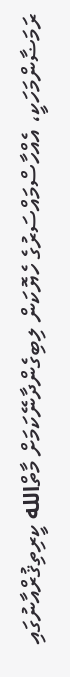ރަމަޟާންމަހަކީ، އެއްހާސްމައްސަރުގެ ހެޔޮކަން ލިބިގެންދާނޭކަމަށް މާތްالله ކީރިތިޤުރްއާނުގައި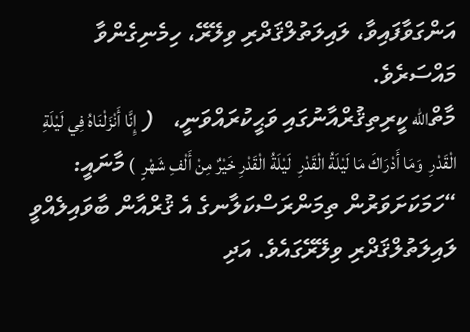އަންގަވާފައިވާ، ލައިލަތުލްޤަދްރި ވިލޭރޭ، ހިމެނިގެންވާ މައްސަރެވެ.
މާތްالله ކީރިތިޤުރްއާނުގައި ވަޙީކުރައްވަނީ،   ( إِنَّا أَنْزَلْنَاهُ فِي لَيْلَةِ الْقَدْرِ  وَمَا أَدْرَاكَ مَا لَيْلَةُ الْقَدْرِ  لَيْلَةُ الْقَدْرِ خَيْرٌ مِنْ أَلْفِ شَهْرٍ  ) މާނައީ: “ހަމަކަށަވަރުން ތިމަންރަސްކަލާނގެ އެ ޤުރްއާން ބާވައިލެއްވީ ލައިލަތުލްޤަދްރި ވިލޭރޭގައެވެ. އަދި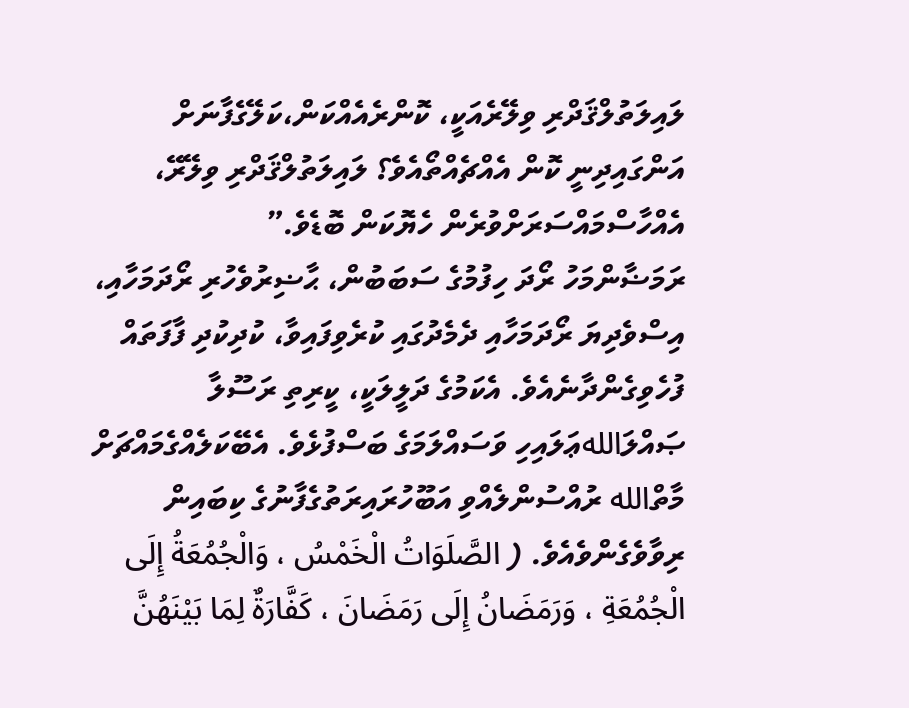ލައިލަތުލްޤަދްރި ވިލޭރެއަކީ، ކޮންރެއެއްކަން،ކަލޭގެފާނަށް އަންގައިދިނީ ކޮން އެއްޗެއްތޯއެވެ؟ ލައިލަތުލްޤަދްރި ވިލޭރޭ، އެއްހާސްމައްސަރަށްވުރެން ހެޔޮކަން ބޮޑެވެ.”
ރަމަޟާންމަހު ރޯދަ ހިފުމުގެ ސަބަބުން، ޙާޟިރުވެހުރި ރޯދަމަހާއި، އިސްވެދިޔަ ރޯދަމަހާއި ދެމެދުގައި ކުރެވިފައިވާ، ކުދިކުދި ފާފަތައް ފުހެވިގެންދާނެއެވެ. އެކަމުގެ ދަލީލަކީ، ކީރިތި ރަސޫލާ ޞައްލަاللهޢަލައިހި ވަސައްލަމަގެ ބަސްފުޅެވެ. އެބޭކަލެއްގެމައްޗަށް މާތްالله ރުއްސުންލެއްވި އަބޫހުރައިރަތުގެފާނުގެ ކިބައިން ރިވާވެގެންވެއެވެ. ( الصَّلَوَاتُ الْخَمْسُ ، وَالْجُمُعَةُ إِلَى الْجُمُعَةِ ، وَرَمَضَانُ إِلَى رَمَضَانَ ، كَفَّارَةٌ لِمَا بَيْنَهُنَّ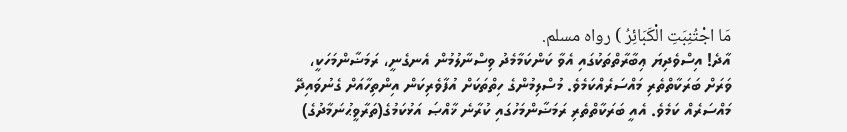مَا اجْتُنِبَتِ الْكَبَائِرُ ) رواه مسلم.
އާދެ! އިސްވެދިޔަ ޢިބާރާތްތަކުގައި އެވާ ކަންކަމާމެދު ވިސްނާލުމުން އެނގެނީ، ރަމަޟާންމަހަކީ، ވަރަށް ބަރަކާތްތެރި މައްސަރެއްކަމެވެ. މުސްލިމުންގެ ހިތްތަކަށް އުފާވެރިކަން އިންތިހާއަށް ގެނުވައިދޭ މައްސަރެއް ކަމެވެ. އެއީ ބަރަކާތްތެރި ރަމަޟާންމަހުގައި ކުރާނެ ޚާއްޞަ އަޅުކަމުގެ(ތަރާވީޙުނަމާދުގެ)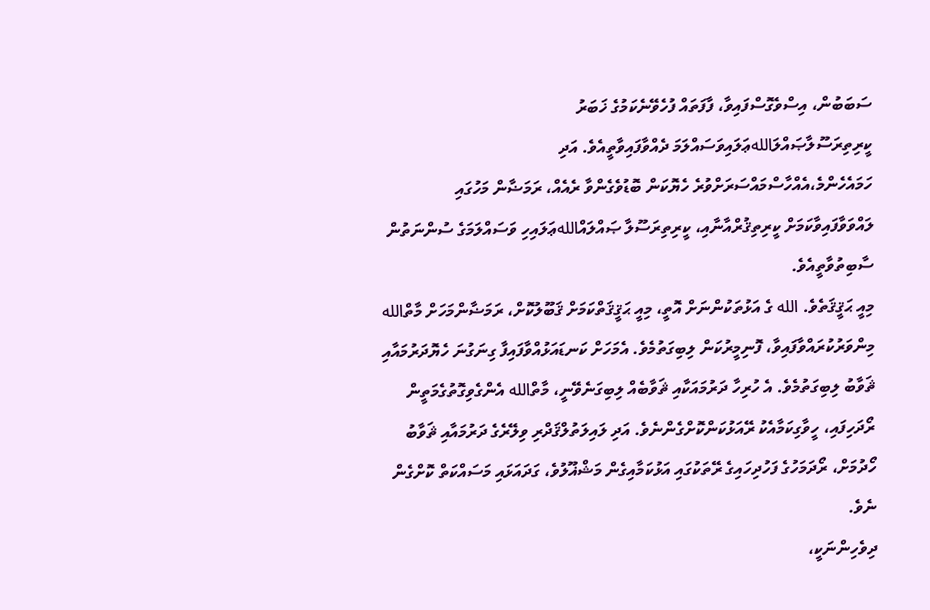ސަބަބުން، އިސްވެގޮސްފައިވާ، ފާފަތައް ފުހެވޭނެކަމުގެ ޚަބަރު ކީރިތިރަސޫލާޞައްލަاللهޢަލައިވަސައްލަމަ ދެއްވާފައިވާތީއެވެ. އަދި ހަމައެހެންމެ،އެއްހާސްމައްސަރަށްވުރެ ހެޔޮކަން ބޮޑުވެގެންވާ ރެއެއް، ރަމަޟާން މަހުގައި ލައްވަވާފައިވާކަމަށް ކީރިތިޤުރްއާނާއި، ކީރިތިރަސޫލާ ޞައްލައްاللهޢަލައިހި ވަސައްލަމަގެ ސުންނަތުން ސާބިތުވާތީއެވެ.
މިއީ ޙަޤީޤަތެވެ. الله ގެ އަޅުތަކުންނަށް އޮތީ، މިއީ ޙަޤީޤަތްކަމަށް ޤަބޫލުކޮށް، ރަމަޟާންމަހަށް މާތްالله މިންވަރުކުރައްވާފައިވާ، ފޮނިމީރުކަން ލިބިގަތުމެވެ. އެމަހަށް ކަނޑައަޅުއްވާފައިފާ ގިނަގުނަ ހެޔޮދަރުމައާއި ޘަވާބު ލިބިގަތުމެވެ. އެ ހުރިހާ ދަރުމައަކާއި ޘަވާބެއް ލިބިގަނެވޭނީ، މާތްالله އެންގެވިގޮތުގެމަތީން ރޯދަހިފައި، ހީވާގިކަމާއެކު ރޭއަޅުކަންކޮށްގެންނެވެ. އަދި ލައިލަތުލްޤަދްރި ވިލޭރެގެ ދަރުމައާއި ޘަވާބު ހޯދުމަށް، ރޯދަމަހުގެ ފަހުދިހައިގެ ރޭތަކުގައި އަޅުކަމާއިގެން މަޝްޣޫލުވެ، ގަދައަޅައި މަސައްކަތް ކޮށްގެން ނެވެ.
ދިވެހިންނަކީ،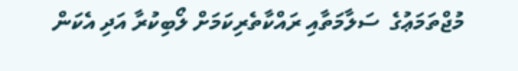މުޖްތަމަޢުގެ  ސަލާމަތާއި ރައްކާތެރިކަމަށް ލޯބިކުރާ އަދި އެކަން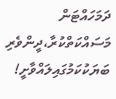ދަމަހައްޓަން މަސައްކަތްކުރާ،ދީންވެރި ބަޔަކުކަމުގައިލައްވާށީ!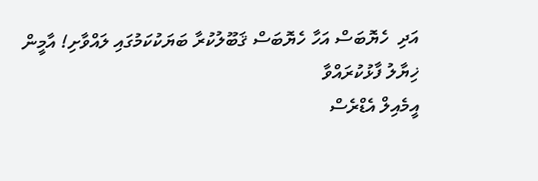އަދި  ހެޔޮބަސް އަހާ ހެޔޮބަސް ޤަބޫލުކުރާ ބަޔަކުކަމުގައި ލައްވާށި! އާމީން
ޚިޔާލު ފާޅުކުރައްވާ
އީމެއިލް އެޑްރެސް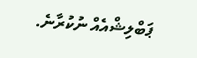ޕަބްލިޝްއެއް ނުކުރާނެ.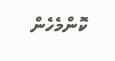ކޮންމެހެން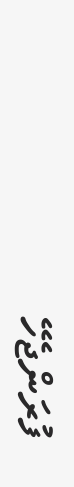ފުރަންޖެހޭ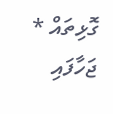ގޮޅިތައް * ޖަހާފައި